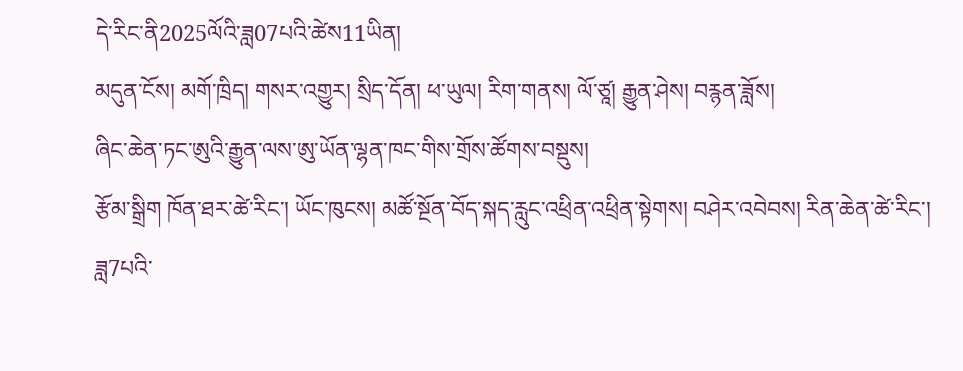དེ་རིང་ནི2025ལོའི་ཟླ07པའི་ཚེས11ཡིན།
མདུན་ངོས། མགོ་ཁྲིད། གསར་འགྱུར། སྲིད་དོན། ཕ་ཡུལ། རིག་གནས། ལོ་ཙཱ། རྒྱུན་ཤེས། བརྙན་ཟློས།
ཞིང་ཆེན་ཏང་ཨུའི་རྒྱུན་ལས་ཨུ་ཡོན་ལྷན་ཁང་གིས་གྲོས་ཚོགས་བསྡུས།
རྩོམ་སྒྲིག ཁོན་ཐར་ཚེ་རིང་། ཡོང་ཁུངས། མཚོ་སྔོན་བོད་སྐད་རླུང་འཕྲིན་འཕྲིན་སྟེགས། བཤེར་འབེབས། རིན་ཆེན་ཚེ་རིང་།
ཟླ7པའི་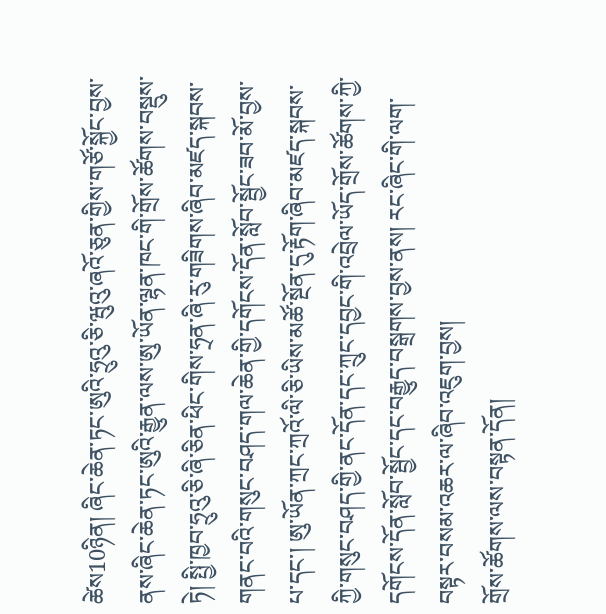ཚེས10ཉིན། ཞིང་ཆེན་ཏང་ཨུའི་ཧྲུའུ་ཅི་ཝུའུ་ཞའོ་ཅུན་གྱིས་གཙོ་སྐྱོང་བྱས་ནས་ཞིང་ཆེན་ཏང་ཨུའི་རྒྱུན་ལས་ཨུ་ཡོན་ལྷན་ཁང་གི་གྲོས་ཚོགས་བསྡུས་ཏེ། སྤྱི་ཁྱབ་ཧྲུའུ་ཅི་ཞི་ཅིན་ཕིང་གིས་ཧྲན་ཞི་རུ་གཟིགས་ཞིབ་མཛད་སྐབས་གནང་བའི་གསུང་བཤད་གལ་ཆེན་གྱི་དགོངས་དོན་སློབ་སྦྱོང་ཟབ་མོ་བྱས་པ་དང་། ཨུ་ཡོན་ཀྲང་ཀྲའོ་ལི་ཅི་ཡིས་མཚོ་སྔོན་དུ་རྟོག་ཞིབ་མཛད་སྐབས་ཀྱི་གསུང་བཤད་གྱི་ནང་དོན་དང་ཀྲུང་དབྱང་གི་འབྲེལ་ཡོད་གྲོས་ཚོགས་ཀྱི་དགོངས་དོན་སློབ་སྦྱོང་དང་བརྒྱུད་བསྒྲགས་བྱས་ནས། རང་ཞིང་གི་ལག་བསྟར་བསམ་འཆར་ལ་ཞིབ་འཇུག་བྱས།
གྲོས་ཚོགས་ལས་བསྟན་དོན།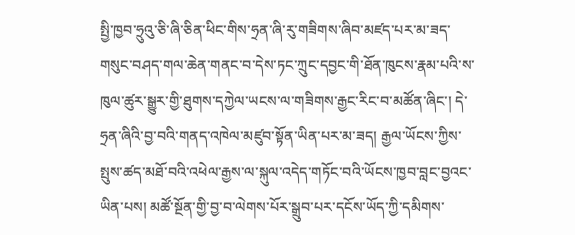སྤྱི་ཁྱབ་ཧྲུའུ་ཅི་ཞི་ཅིན་ཕིང་གིས་ཧྲན་ཞི་རུ་གཟིགས་ཞིབ་མཛད་པར་མ་ཟད་གསུང་བཤད་གལ་ཆེན་གནང་བ་དེས་ཏང་ཀྲུང་དབྱང་གི་ཐོན་ཁུངས་རྣམ་པའི་ས་ཁུལ་ཚུར་སྒྱུར་གྱི་ཐུགས་དཀྱེལ་ཡངས་ལ་གཟིགས་རྒྱང་རིང་བ་མཚོན་ཞིང་། དེ་ཧྲན་ཞིའི་བྱ་བའི་གནད་འཁེལ་མཛུབ་སྟོན་ཡིན་པར་མ་ཟད། རྒྱལ་ཡོངས་ཀྱིས་སྤུས་ཚད་མཐོ་བའི་འཕེལ་རྒྱས་ལ་སྐུལ་འདེད་གཏོང་བའི་ཡོངས་ཁྱབ་བླང་བྱའང་ཡིན་པས། མཚོ་སྔོན་གྱི་བྱ་བ་ལེགས་པོར་སྒྲུབ་པར་དངོས་ཡོད་ཀྱི་དམིགས་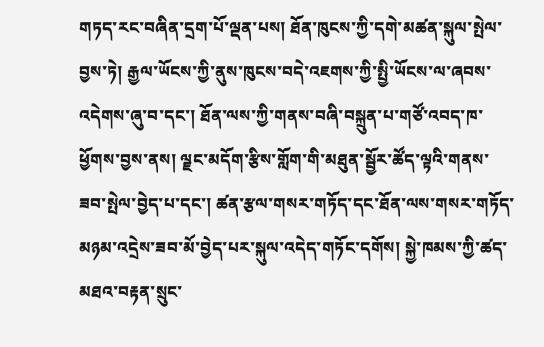གཏད་རང་བཞིན་དྲག་པོ་ལྡན་པས། ཐོན་ཁུངས་ཀྱི་དགེ་མཚན་སྐུལ་སྤེལ་བྱས་ཏེ། རྒྱལ་ཡོངས་ཀྱི་ནུས་ཁུངས་བདེ་འཇགས་ཀྱི་སྤྱི་ཡོངས་ལ་ཞབས་འདེགས་ཞུ་བ་དང་། ཐོན་ལས་ཀྱི་གནས་བཞི་བསྐྲུན་པ་གཙོ་འབད་ཁ་ཕྱོགས་བྱས་ནས། ལྗང་མདོག་རྩིས་གློག་གི་མཐུན་སྦྱོར་ཚོད་ལྟའི་གནས་ཟབ་སྤེལ་བྱེད་པ་དང་། ཚན་རྩལ་གསར་གཏོད་དང་ཐོན་ལས་གསར་གཏོད་མཉམ་འདྲེས་ཟབ་མོ་བྱེད་པར་སྐུལ་འདེད་གཏོང་དགོས། སྐྱེ་ཁམས་ཀྱི་ཚད་མཐའ་བརྟན་སྲུང་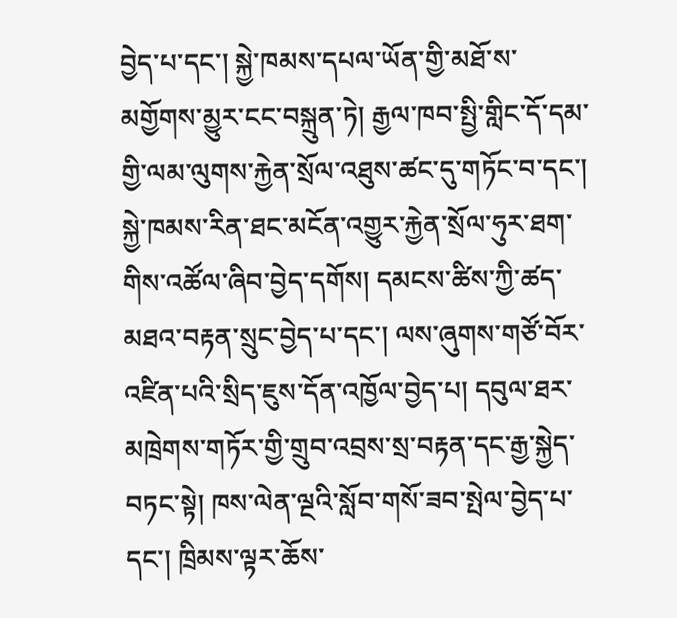བྱེད་པ་དང་། སྐྱེ་ཁམས་དཔལ་ཡོན་གྱི་མཐོ་ས་མགྱོགས་མྱུར་ངང་བསྐྲུན་ཏེ། རྒྱལ་ཁབ་སྤྱི་གླིང་དོ་དམ་གྱི་ལམ་ལུགས་རྐྱེན་སྲོལ་འཐུས་ཚང་དུ་གཏོང་བ་དང་། སྐྱེ་ཁམས་རིན་ཐང་མངོན་འགྱུར་རྐྱེན་སྲོལ་ཧུར་ཐག་གིས་འཚོལ་ཞིབ་བྱེད་དགོས། དམངས་ཚིས་ཀྱི་ཚད་མཐའ་བརྟན་སྲུང་བྱེད་པ་དང་། ལས་ཞུགས་གཙོ་བོར་འཛིན་པའི་སྲིད་ཇུས་དོན་འཁྱོལ་བྱེད་པ། དབུལ་ཐར་མཁྲེགས་གཏོར་གྱི་གྲུབ་འབྲས་སྲ་བརྟན་དང་རྒྱ་སྐྱེད་བཏང་སྟེ། ཁས་ལེན་ལྔའི་སློབ་གསོ་ཟབ་སྤེལ་བྱེད་པ་དང་། ཁྲིམས་ལྟར་ཆོས་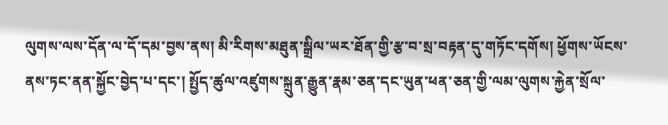ལུགས་ལས་དོན་ལ་དོ་དམ་བྱས་ནས། མི་རིགས་མཐུན་སྒྲིལ་ཡར་ཐོན་གྱི་རྩ་བ་སྲ་བརྟན་དུ་གཏོང་དགོས། ཕྱོགས་ཡོངས་ནས་ཏང་ནན་སྐྱོང་བྱེད་པ་དང་། སྤྱོད་ཚུལ་འཛུགས་སྐྲུན་རྒྱུན་རྣམ་ཅན་དང་ཡུན་ཕན་ཅན་གྱི་ལམ་ལུགས་རྐྱེན་སྲོལ་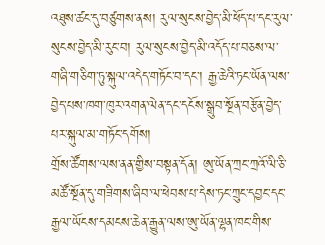འཐུས་ཚང་དུ་བཙུགས་ནས། རུལ་སུངས་བྱེད་མི་ཕོད་པ་དང་རུལ་སུངས་བྱེད་མི་རུང་བ། རུལ་སུངས་བྱེད་མི་འདོད་པ་བཅས་ལ་གཞི་གཅིག་ཏུ་སྐུལ་འདེད་གཏོང་བ་དང་། རྒྱ་ཆེའི་ཏང་ཡོན་ལས་བྱེད་པས་ཁག་ཁུར་འགན་ལེན་དང་དངོས་སྒྲུབ་སྔོན་བརྩོན་བྱེད་པར་སྐུལ་མ་གཏོང་དགོས།
གྲོས་ཚོགས་ལས་ནན་གྱིས་བསྟན་དོན། ཨུ་ཡོན་ཀྲང་ཀྲའོ་ལི་ཅི་མཚོ་སྔོན་དུ་གཟིགས་ཞིབ་ལ་ཕེབས་པ་དེས་ཏང་ཀྲུང་དབྱང་དང་རྒྱལ་ཡོངས་དམངས་ཆེན་རྒྱུན་ལས་ཨུ་ཡོན་ལྷན་ཁང་གིས་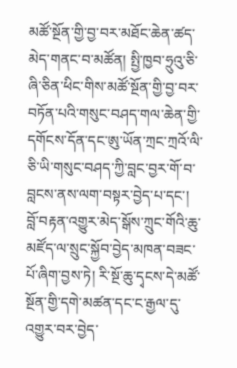མཚོ་སྔོན་གྱི་བྱ་བར་མཐོང་ཆེན་ཚད་མེད་གནང་བ་མཚོན། སྤྱི་ཁྱབ་ཧྲུའུ་ཅི་ཞི་ཅིན་ཕིང་གིས་མཚོ་སྔོན་གྱི་བྱ་བར་བཏོན་པའི་གསུང་བཤད་གལ་ཆེན་གྱི་དགོངས་དོན་དང་ཨུ་ཡོན་ཀྲང་ཀྲའོ་ལི་ཅི་ཡི་གསུང་བཤད་ཀྱི་བླང་བྱར་གོ་བ་བླངས་ནས་ལག་བསྟར་བྱེད་པ་དང་། བློ་བརྟན་འགྱུར་མེད་སྒོས་ཀྲུང་གོའི་ཆུ་མཛོད་ལ་སྲུང་སྐྱོབ་བྱེད་མཁན་བཟང་པོ་ཞིག་བྱས་ཏེ། རི་སྔོ་ཆུ་དྭངས་དེ་མཚོ་སྔོན་གྱི་དགེ་མཚན་དང་ང་རྒྱལ་དུ་འགྱུར་བར་བྱེད་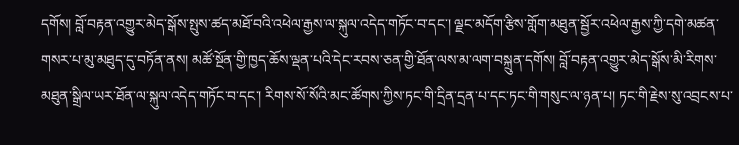དགོས། བློ་བརྟན་འགྱུར་མེད་སྒོས་སྤུས་ཚད་མཐོ་བའི་འཕེལ་རྒྱས་ལ་སྐུལ་འདེད་གཏོང་བ་དང་། ལྗང་མདོག་རྩིས་གློག་མཐུན་སྦྱོར་འཕེལ་རྒྱས་ཀྱི་དགེ་མཚན་གསར་པ་མུ་མཐུད་དུ་བཏོན་ནས། མཚོ་སྔོན་གྱི་ཁྱད་ཆོས་ལྡན་པའི་དེང་རབས་ཅན་གྱི་ཐོན་ལས་མ་ལག་བསྐྲུན་དགོས། བློ་བརྟན་འགྱུར་མེད་སྒོས་མི་རིགས་མཐུན་སྒྲིལ་ཡར་ཐོན་ལ་སྐུལ་འདེད་གཏོང་བ་དང་། རིགས་སོ་སོའི་མང་ཚོགས་ཀྱིས་ཏང་གི་དྲིན་དྲན་པ་དང་ཏང་གི་གསུང་ལ་ཉན་པ། ཏང་གི་རྗེས་སུ་འབྲངས་པ་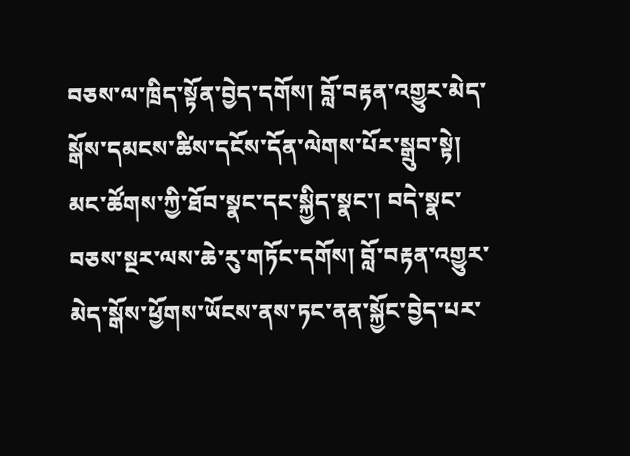བཅས་ལ་ཁྲིད་སྟོན་བྱེད་དགོས། བློ་བརྟན་འགྱུར་མེད་སྒོས་དམངས་ཚིས་དངོས་དོན་ལེགས་པོར་སྒྲུབ་སྟེ། མང་ཚོགས་ཀྱི་ཐོབ་སྣང་དང་སྐྱིད་སྣང་། བདེ་སྣང་བཅས་སྔར་ལས་ཆེ་རུ་གཏོང་དགོས། བློ་བརྟན་འགྱུར་མེད་སྒོས་ཕྱོགས་ཡོངས་ནས་ཏང་ནན་སྐྱོང་བྱེད་པར་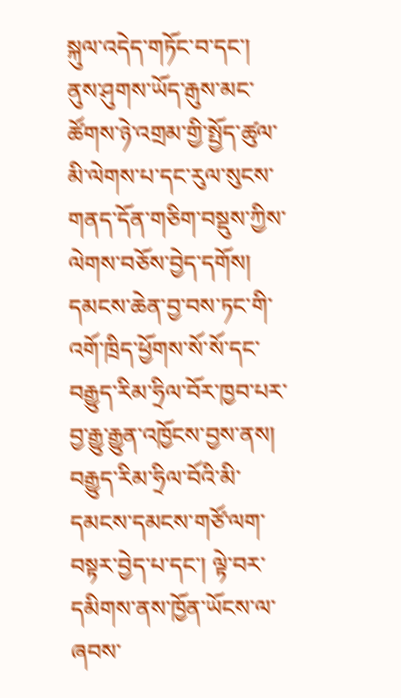སྐུལ་འདེད་གཏོང་བ་དང་། ནུས་ཤུགས་ཡོད་རྒུས་མང་ཚོགས་ཉེ་འགྲམ་གྱི་སྤྱོད་ཚུལ་མི་ལེགས་པ་དང་རུལ་སུངས་གནད་དོན་གཅིག་བསྡུས་ཀྱིས་ལེགས་བཅོས་བྱེད་དགོས། དམངས་ཆེན་བྱ་བས་ཏང་གི་འགོ་ཁྲིད་ཕྱོགས་སོ་སོ་དང་བརྒྱུད་རིམ་ཧྲིལ་བོར་ཁྱབ་པར་བྱ་རྒྱུ་རྒྱུན་འཁྱོངས་བྱས་ནས། བརྒྱུད་རིམ་ཧྲིལ་བོའི་མི་དམངས་དམངས་གཙོ་ལག་བསྟར་བྱེད་པ་དང་། ལྟེ་བར་དམིགས་ནས་ཁྱོན་ཡོངས་ལ་ཞབས་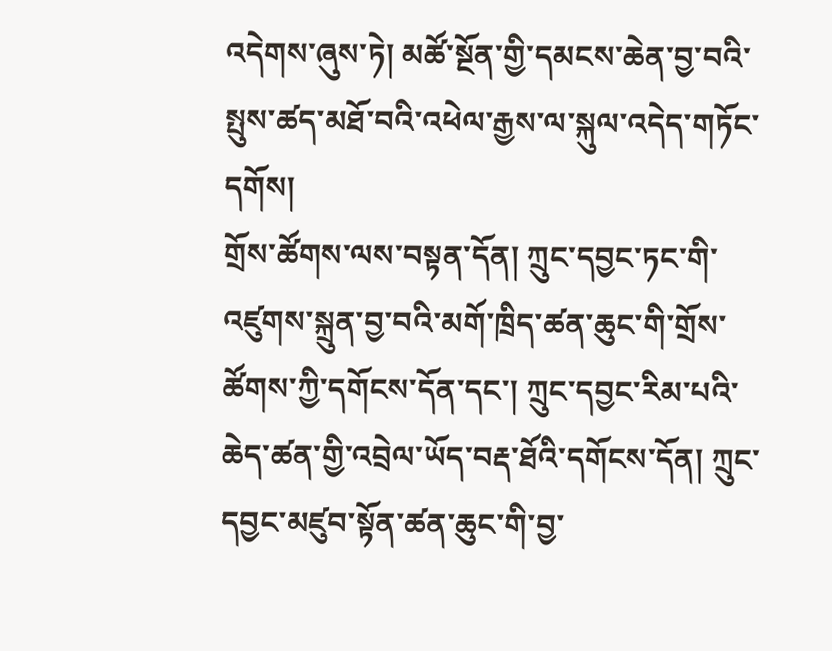འདེགས་ཞུས་ཏེ། མཚོ་སྔོན་གྱི་དམངས་ཆེན་བྱ་བའི་སྤུས་ཚད་མཐོ་བའི་འཕེལ་རྒྱས་ལ་སྐུལ་འདེད་གཏོང་དགོས།
གྲོས་ཚོགས་ལས་བསྟན་དོན། ཀྲུང་དབྱང་ཏང་གི་འཛུགས་སྐྲུན་བྱ་བའི་མགོ་ཁྲིད་ཚན་ཆུང་གི་གྲོས་ཚོགས་ཀྱི་དགོངས་དོན་དང་། ཀྲུང་དབྱང་རིམ་པའི་ཆེད་ཚན་གྱི་འབྲེལ་ཡོད་བརྡ་ཐོའི་དགོངས་དོན། ཀྲུང་དབྱང་མཛུབ་སྟོན་ཚན་ཆུང་གི་བྱ་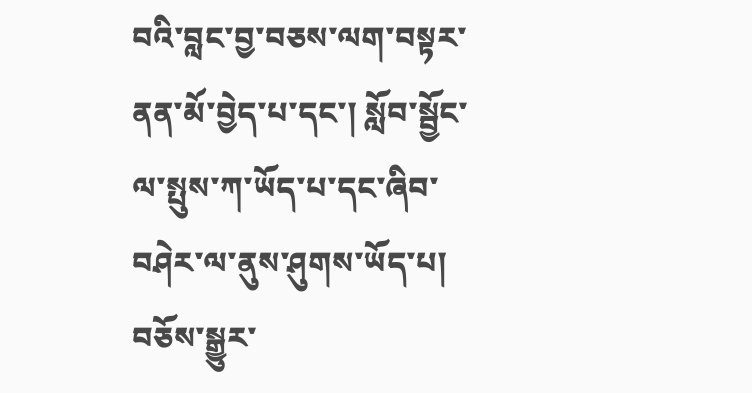བའི་བླང་བྱ་བཅས་ལག་བསྟར་ནན་མོ་བྱེད་པ་དང་། སློབ་སྦྱོང་ལ་སྤུས་ཀ་ཡོད་པ་དང་ཞིབ་བཤེར་ལ་ནུས་ཤུགས་ཡོད་པ། བཅོས་སྒྱུར་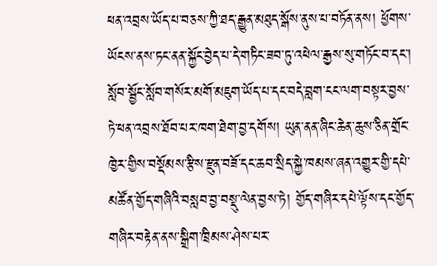ཕན་འབྲས་ཡོད་པ་བཅས་ཀྱི་ཐད་རྒྱུན་མཐུད་སྒོས་ནུས་པ་བཏོན་ནས། ཕྱོགས་ཡོངས་ནས་ཏང་ནན་སྐྱོང་བྱེད་པ་དེ་གཏིང་ཟབ་ཏུ་འཕེལ་རྒྱས་སུ་གཏོང་བ་དང་། སློབ་སྦྱོང་སློབ་གསོར་མགོ་མཇུག་ཡོད་པ་དང་བདེ་བླག་ངང་ལག་བསྟར་བྱས་ཏེ་ཕན་འབྲས་ཐོབ་པར་ཁག་ཐེག་བྱ་དགོས། ཡུན་ནན་ཞིང་ཆེན་ཆུས་ཅིན་གྲོང་ཁྱེར་གྱིས་བསྡོམས་རྩིས་རྫུན་བཟོ་དང་ཆབ་སྲིད་སྐྱེ་ཁམས་ཞན་འགྱུར་གྱི་དཔེ་མཚོན་གྱོད་གཞིའི་བསླབ་བྱ་བསྡུ་ལེན་བྱས་ཏེ། གྱོད་གཞིར་དཔེ་ལྟོས་དང་གྱོད་གཞིར་བརྟེན་ནས་སྒྲིག་ཁྲིམས་ཤེས་པར་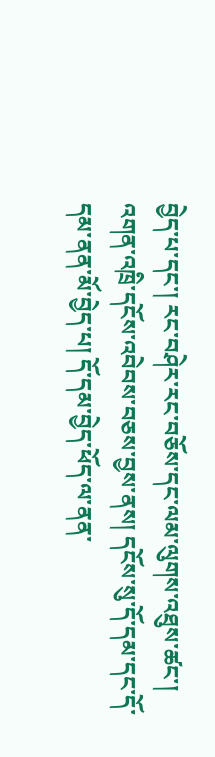བྱེད་པ་དང་། རང་བཤེར་རང་བཅོས་དང་ལམ་ལུགས་འཐུས་ཚང་། འགན་འཁྲི་དངོས་འབེབས་བཅས་བྱས་ནས། དངོས་སུ་དོ་དམ་དང་དོ་དམ་ནན་མོ་བྱེད་པ། དོ་དམ་བྱེད་ཕོད་ལ་ནན་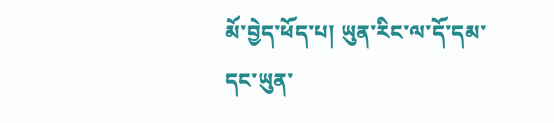མོ་བྱེད་ཕོད་པ། ཡུན་རིང་ལ་དོ་དམ་དང་ཡུན་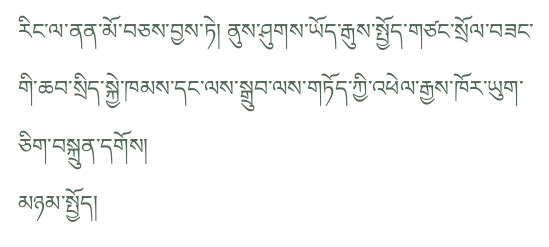རིང་ལ་ནན་མོ་བཅས་བྱས་ཏེ། ནུས་ཤུགས་ཡོད་རྒུས་སྤྱོད་གཙང་སྲོལ་བཟང་གི་ཆབ་སྲིད་སྐྱེ་ཁམས་དང་ལས་སྒྲུབ་ལས་གཏོད་ཀྱི་འཕེལ་རྒྱས་ཁོར་ཡུག་ཅིག་བསྐྲུན་དགོས།
མཉམ་སྤྱོད།